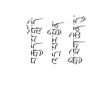བརྒྱད་པ་བློ་དེ་འདྲ་ཕར་ཕྱིན་གྱི་ཐེག་ཆེན་དུ་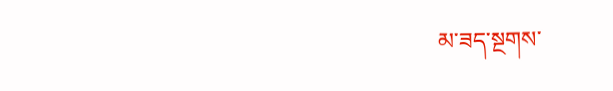མ་ཟད་སྔགས་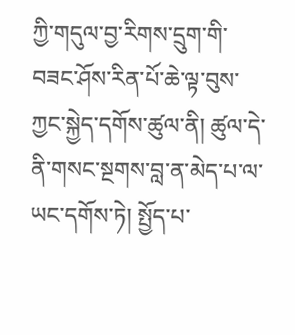ཀྱི་གདུལ་བྱ་རིགས་དྲུག་གི་བཟང་ཤོས་རིན་པོ་ཆེ་ལྟ་བུས་ཀྱང་སྐྱེད་དགོས་ཚུལ་ནི། ཚུལ་དེ་ནི་གསང་སྔགས་བླ་ན་མེད་པ་ལ་ཡང་དགོས་ཏེ། སྤྱོད་པ་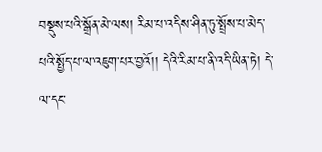བསྡུས་པའི་སྒྲོན་མེ་ལས། རིམ་པ་འདིས་ཤིན་ཏུ་སྤྲོས་པ་མེད་པའི་སྤྱོད་པ་ལ་འཇུག་པར་བྱའོ།། དེའི་རིམ་པ་ནི་འདི་ཡིན་ཏེ། དེ་ལ་དང་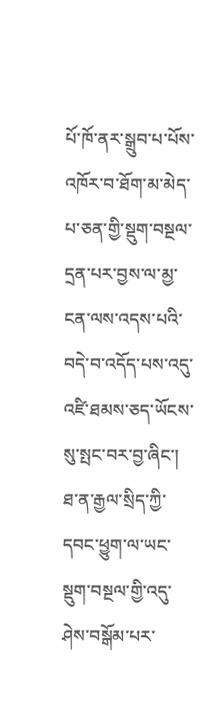པོ་ཁོ་ནར་སྒྲུབ་པ་པོས་འཁོར་བ་ཐོག་མ་མེད་པ་ཅན་གྱི་སྡུག་བསྔལ་དྲན་པར་བྱས་ལ་མྱ་ངན་ལས་འདས་པའི་བདེ་བ་འདོད་པས་འདུ་འཛི་ཐམས་ཅད་ཡོངས་སུ་སྤང་བར་བྱ་ཞིང་། ཐ་ན་རྒྱལ་སྲིད་ཀྱི་དབང་ཕྱུག་ལ་ཡང་སྡུག་བསྔལ་གྱི་འདུ་ཤེས་བསྒོམ་པར་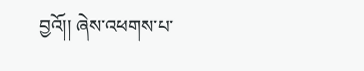བྱའོ།། ཞེས་འཕགས་པ་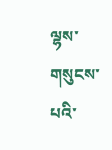ལྷས་གསུངས་པའི་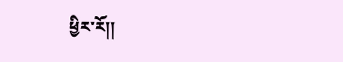ཕྱིར་རོ།།